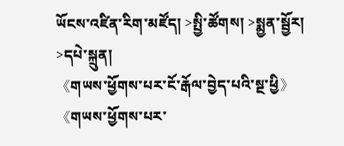ཡོངས་འཛིན་རིག་མཛོད། >སྤྱི་ཚོགས། >སྨྱན་སྦྱོར། >དཔེ་སྐྲུན།
《གཡས་ཕྱོགས་པར་ངོ་རྒོལ་བྱེད་པའི་སྔ་ཕྱི》
《གཡས་ཕྱོགས་པར་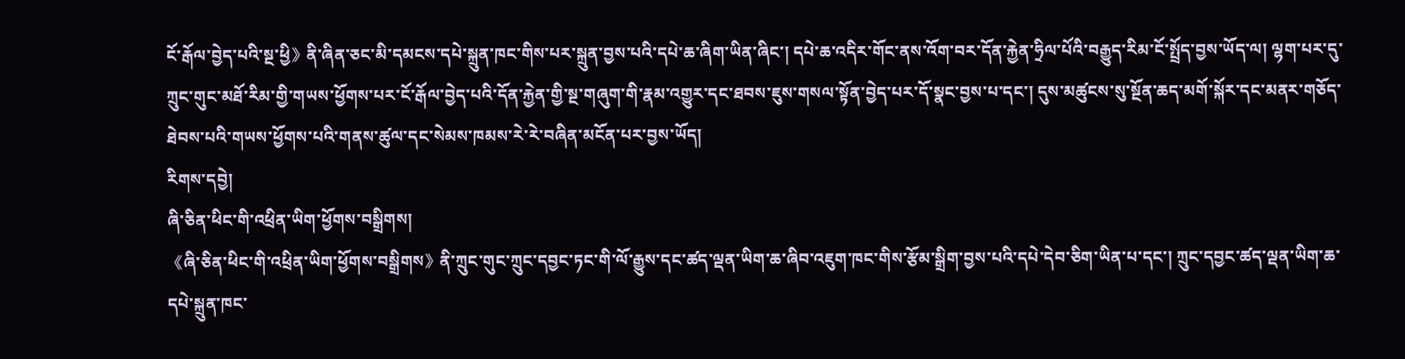ངོ་རྒོལ་བྱེད་པའི་སྔ་ཕྱི》ནི་ཞིན་ཅང་མི་དམངས་དཔེ་སྐྲུན་ཁང་གིས་པར་སྐྲུན་བྱས་པའི་དཔེ་ཆ་ཞིག་ཡིན་ཞིང་། དཔེ་ཆ་འདིར་གོང་ནས་འོག་བར་དོན་རྐྱེན་ཧྲིལ་པོའི་བརྒྱུད་རིམ་ངོ་སྤྲོད་བྱས་ཡོད་ལ། ལྷག་པར་དུ་ཀྲུང་གུང་མཐོ་རིམ་གྱི་གཡས་ཕྱོགས་པར་ངོ་རྒོལ་བྱེད་པའི་དོན་རྐྱེན་གྱི་སྔ་གཞུག་གི་རྣམ་འགྱུར་དང་ཐབས་ཇུས་གསལ་སྟོན་བྱེད་པར་དོ་སྣང་བྱས་པ་དང་། དུས་མཚུངས་སུ་སྔོན་ཆད་མགོ་སྐོར་དང་མནར་གཅོད་ཐེབས་པའི་གཡས་ཕྱོགས་པའི་གནས་ཚུལ་དང་སེམས་ཁམས་རེ་རེ་བཞིན་མངོན་པར་བྱས་ཡོད།
རིགས་དབྱེ།
ཞི་ཅིན་ཕིང་གི་འཕྲིན་ཡིག་ཕྱོགས་བསྒྲིགས།
《ཞི་ཅིན་ཕིང་གི་འཕྲིན་ཡིག་ཕྱོགས་བསྒྲིགས》ནི་ཀྲུང་གུང་ཀྲུང་དབྱང་ཏང་གི་ལོ་རྒྱུས་དང་ཚད་ལྡན་ཡིག་ཆ་ཞིབ་འཇུག་ཁང་གིས་རྩོམ་སྒྲིག་བྱས་པའི་དཔེ་དེབ་ཅིག་ཡིན་པ་དང་། ཀྲུང་དབྱང་ཚད་ལྡན་ཡིག་ཆ་དཔེ་སྐྲུན་ཁང་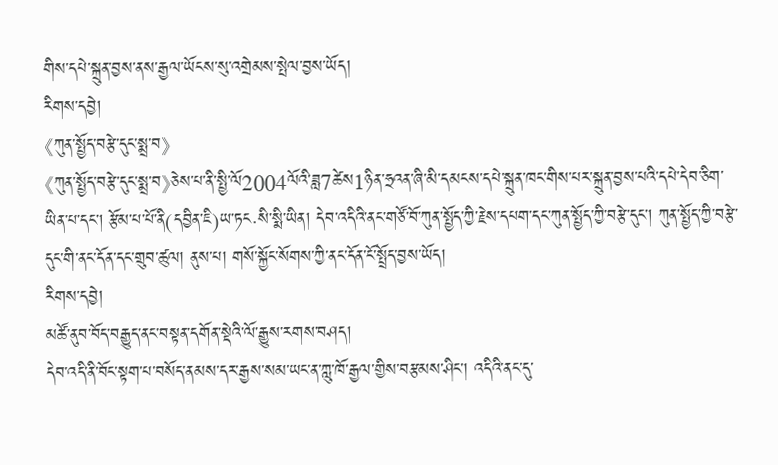གིས་དཔེ་སྐྲུན་བྱས་ནས་རྒྱལ་ཡོངས་སུ་འགྲེམས་སྤེལ་བྱས་ཡོད།
རིགས་དབྱེ།
《ཀུན་སྤྱོད་བརྩེ་དུང་སྨྲ་བ》
《ཀུན་སྤྱོད་བརྩེ་དུང་སྨྲ་བ》ཅེས་པ་ནི་སྤྱི་ལོ2004ལོའི་ཟླ7ཚེས1ཉིན་ཧྲའན་ཞི་མི་དམངས་དཔེ་སྐྲུན་ཁང་གིས་པར་སྐྲུན་བྱས་པའི་དཔེ་དེབ་ཅིག་ཡིན་པ་དང་། རྩོམ་པ་པོ་ནི(དབྱིན་ཇི)ཡ་ཏང·སི་སྨི་ཡིན། དེབ་འདིའི་ནང་གཙོ་བོ་ཀུན་སྤྱོད་ཀྱི་རྗེས་དཔག་དང་ཀུན་སྤྱོད་ཀྱི་བརྩེ་དུང་། ཀུན་སྤྱོད་ཀྱི་བརྩེ་དུང་གི་ནང་དོན་དང་གྲུབ་ཚུལ། ནུས་པ། གསོ་སྐྱོང་སོགས་ཀྱི་ནང་དོན་ངོ་སྤྲོད་བྱས་ཡོད།
རིགས་དབྱེ།
མཚོ་ནུབ་བོད་བརྒྱུད་ནང་བསྟན་དགོན་སྡེའི་ལོ་རྒྱུས་རགས་བཤད།
དེབ་འདི་ནི་བོང་སྟག་པ་བསོད་ནམས་དར་རྒྱས་སམ་ཡང་ན་ཀླུ་ཁོ་རྒྱལ་གྱིས་བརྩམས་ཤིང་། འདིའི་ནང་དུ་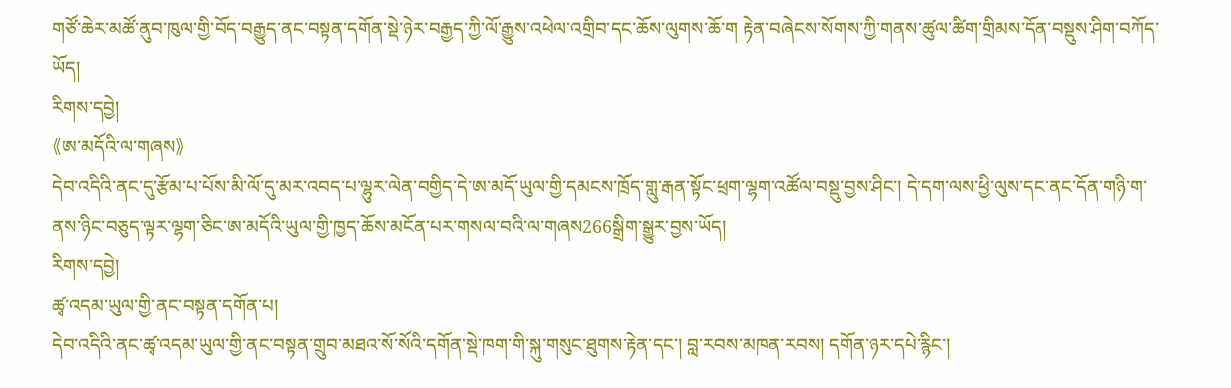གཙོ་ཆེར་མཚོ་ནུབ་ཁུལ་གྱི་བོད་བརྒྱུད་ནང་བསྟན་དགོན་སྡེ་ཉེར་བརྒྱད་ཀྱི་ལོ་རྒྱུས་འཕེལ་འགྲིབ་དང་ཆོས་ལུགས་ཆོ་ག རྟེན་བཞེངས་སོགས་ཀྱི་གནས་ཚུལ་ཚིག་གྲིམས་དོན་བསྡུས་ཤིག་བཀོད་ཡོད།
རིགས་དབྱེ།
《ཨ་མདོའི་ལ་གཞས》
དེབ་འདིའི་ནང་དུ་རྩོམ་པ་པོས་མི་ལོ་དུ་མར་འབད་པ་ལྷུར་ལེན་བགྱིད་དེ་ཨ་མདོ་ཡུལ་གྱི་དམངས་ཁྲོད་གླུ་རྒན་སྟོང་ཕྲག་ལྷག་འཚོལ་བསྡུ་བྱས་ཤིང་། དེ་དག་ལས་ཕྱི་ལུས་དང་ནང་དོན་གཉི་ག་ནས་ཉིང་བཅུད་ལྟར་ལྷག་ཅིང་ཨ་མདོའི་ཡུལ་གྱི་ཁྱད་ཆོས་མངོན་པར་གསལ་བའི་ལ་གཞས266སྒྲིག་སྒྱུར་བྱས་ཡོད།
རིགས་དབྱེ།
ཚྭ་འདམ་ཡུལ་གྱི་ནང་བསྟན་དགོན་པ།
དེབ་འདིའི་ནང་ཚྭ་འདམ་ཡུལ་གྱི་ནང་བསྟན་གྲུབ་མཐའ་སོ་སོའི་དགོན་སྡེ་ཁག་གི་སྐུ་གསུང་ཐུགས་རྟེན་དང་། བླ་རབས་མཁན་རབས། དགོན་ཉར་དཔེ་རྙིང་།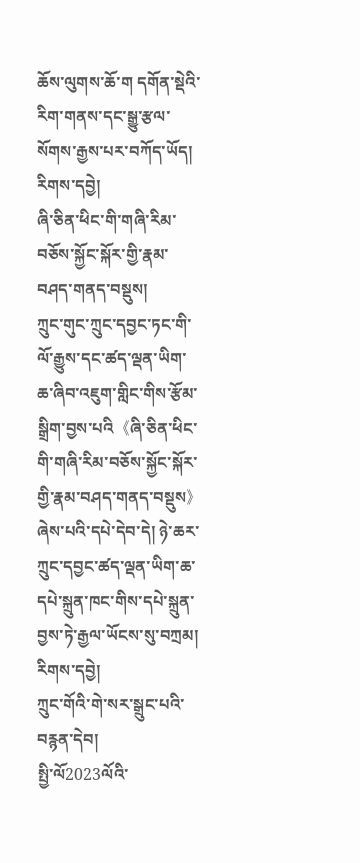ཆོས་ལུགས་ཆོ་ག དགོན་སྡེའི་རིག་གནས་དང་སྒྱུ་རྩལ་སོགས་རྒྱས་པར་བཀོད་ཡོད།
རིགས་དབྱེ།
ཞི་ཅིན་ཕིང་གི་གཞི་རིམ་བཅོས་སྐྱོང་སྐོར་གྱི་རྣམ་བཤད་གནད་བསྡུས།
ཀྲུང་གུང་ཀྲུང་དབྱང་ཏང་གི་ལོ་རྒྱུས་དང་ཚད་ལྡན་ཡིག་ཆ་ཞིབ་འཇུག་གླིང་གིས་རྩོམ་སྒྲིག་བྱས་པའི《ཞི་ཅིན་ཕིང་གི་གཞི་རིམ་བཅོས་སྐྱོང་སྐོར་གྱི་རྣམ་བཤད་གནད་བསྡུས》ཞེས་པའི་དཔེ་དེབ་དེ། ཉེ་ཆར་ཀྲུང་དབྱང་ཚད་ལྡན་ཡིག་ཆ་དཔེ་སྐྲུན་ཁང་གིས་དཔེ་སྐྲུན་བྱས་ཏེ་རྒྱལ་ཡོངས་སུ་བཀྲམ།
རིགས་དབྱེ།
ཀྲུང་གོའི་གེ་སར་སྒྲུང་པའི་བརྙན་དེབ།
སྤྱི་ལོ2023ལོའི་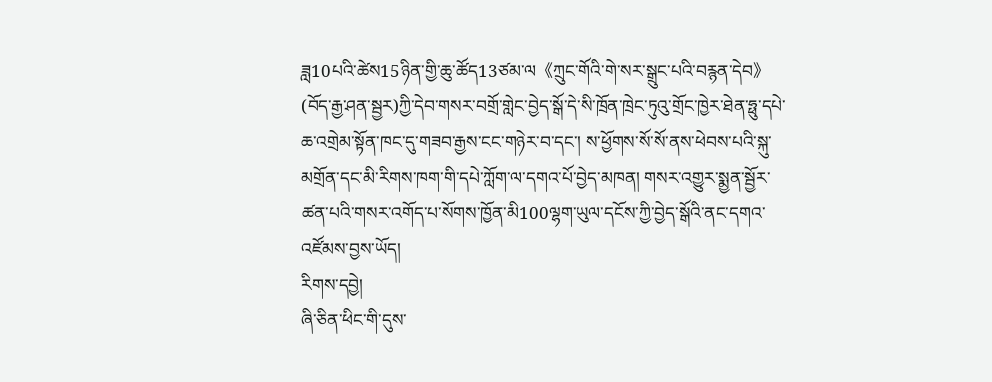ཟླ10པའི་ཚེས15ཉིན་གྱི་ཆུ་ཚོད13ཙམ་ལ《ཀྲུང་གོའི་གེ་སར་སྒྲུང་པའི་བརྙན་དེབ》(བོད་རྒྱ་ཤན་སྦྱར)ཀྱི་དེབ་གསར་བགྲོ་གླེང་བྱེད་སྒོ་དེ་སི་ཁྲོན་ཁྲེང་ཏུའུ་གྲོང་ཁྱེར་ཐེན་ཧྥུ་དཔེ་ཆ་འགྲེམ་སྟོན་ཁང་དུ་གཟབ་རྒྱས་ངང་གཉེར་བ་དང་། ས་ཕྱོགས་སོ་སོ་ནས་ཕེབས་པའི་སྐུ་མགྲོན་དང་མི་རིགས་ཁག་གི་དཔེ་ཀློག་ལ་དགའ་པོ་བྱེད་མཁན། གསར་འགྱུར་སྨྱན་སྦྱོར་ཚན་པའི་གསར་འགོད་པ་སོགས་ཁྱོན་མི100ལྷག་ཡུལ་དངོས་ཀྱི་བྱེད་སྒོའི་ནང་དགའ་འཛོམས་བྱས་ཡོད།
རིགས་དབྱེ།
ཞི་ཅིན་ཕིང་གི་དུས་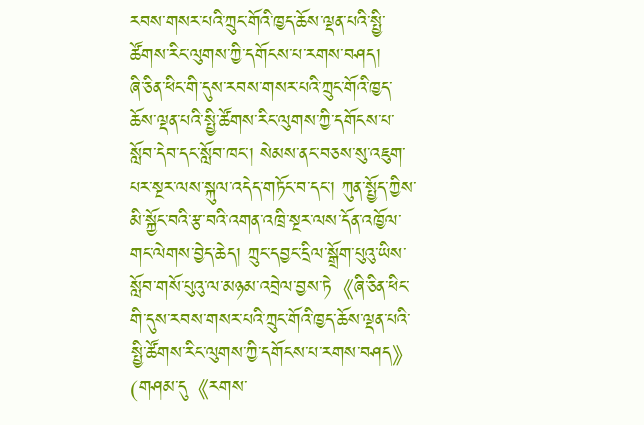རབས་གསར་པའི་ཀྲུང་གོའི་ཁྱད་ཆོས་ལྡན་པའི་སྤྱི་ཚོགས་རིང་ལུགས་ཀྱི་དགོངས་པ་རགས་བཤད།
ཞི་ཅིན་ཕིང་གི་དུས་རབས་གསར་པའི་ཀྲུང་གོའི་ཁྱད་ཆོས་ལྡན་པའི་སྤྱི་ཚོགས་རིང་ལུགས་ཀྱི་དགོངས་པ་སློབ་དེབ་དང་སློབ་ཁང་། སེམས་ནང་བཅས་སུ་འཇུག་པར་སྔར་ལས་སྐུལ་འདེད་གཏོང་བ་དང་། ཀུན་སྤྱོད་ཀྱིས་མི་སྐྱོང་བའི་རྩ་བའི་འགན་འཁྲི་སྔར་ལས་དོན་འཁྱོལ་གང་ལེགས་བྱེད་ཆེད། ཀྲུང་དབྱང་དྲིལ་སྒྲོག་པུའུ་ཡིས་སློབ་གསོ་པུའུ་ལ་མཉམ་འབྲེལ་བྱས་ཏེ《ཞི་ཅིན་ཕིང་གི་དུས་རབས་གསར་པའི་ཀྲུང་གོའི་ཁྱད་ཆོས་ལྡན་པའི་སྤྱི་ཚོགས་རིང་ལུགས་ཀྱི་དགོངས་པ་རགས་བཤད》(གཤམ་དུ《རགས་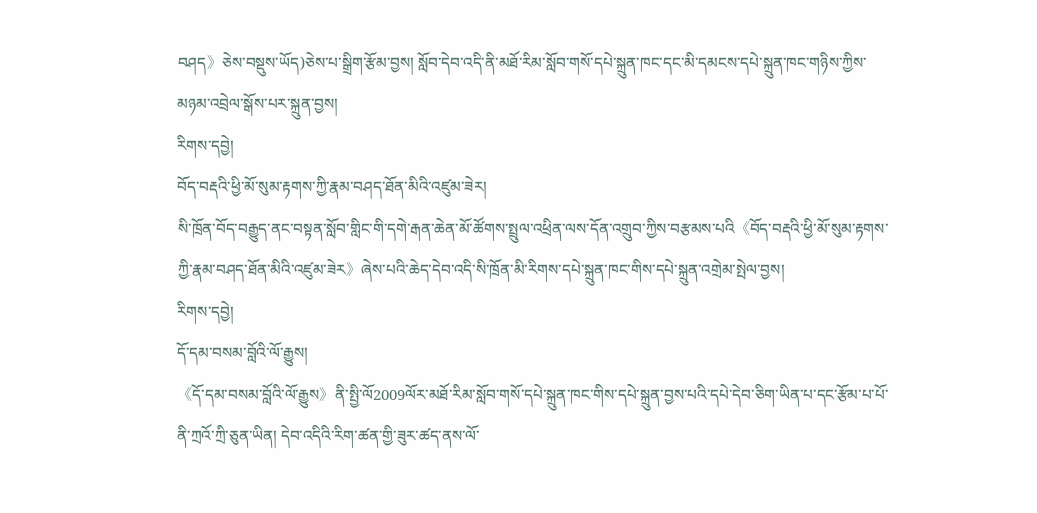བཤད》ཅེས་བསྡུས་ཡོད)ཅེས་པ་སྒྲིག་རྩོམ་བྱས། སློབ་དེབ་འདི་ནི་མཐོ་རིམ་སློབ་གསོ་དཔེ་སྐྲུན་ཁང་དང་མི་དམངས་དཔེ་སྐྲུན་ཁང་གཉིས་ཀྱིས་མཉམ་འབྲེལ་སྒོས་པར་སྐྲུན་བྱས།
རིགས་དབྱེ།
བོད་བརྡའི་ཕྱི་མོ་སུམ་རྟགས་ཀྱི་རྣམ་བཤད་ཐོན་མིའི་འཛུམ་ཟེར།
སི་ཁྲོན་བོད་བརྒྱུད་ནང་བསྟན་སློབ་གླིང་གི་དགེ་རྒན་ཆེན་མོ་ཚོགས་སྤྲུལ་འཕྲིན་ལས་དོན་འགྲུབ་ཀྱིས་བརྩམས་པའི《བོད་བརྡའི་ཕྱི་མོ་སུམ་རྟགས་ཀྱི་རྣམ་བཤད་ཐོན་མིའི་འཛུམ་ཟེར》ཞེས་པའི་ཆེད་དེབ་འདི་སི་ཁྲོན་མི་རིགས་དཔེ་སྐྲུན་ཁང་གིས་དཔེ་སྐྲུན་འགྲེམ་སྤེལ་བྱས།
རིགས་དབྱེ།
དོ་དམ་བསམ་བློའི་ལོ་རྒྱུས།
《དོ་དམ་བསམ་བློའི་ལོ་རྒྱུས》ནི་སྤྱི་ལོ2009ལོར་མཐོ་རིམ་སློབ་གསོ་དཔེ་སྐྲུན་ཁང་གིས་དཔེ་སྐྲུན་བྱས་པའི་དཔེ་དེབ་ཅིག་ཡིན་པ་དང་རྩོམ་པ་པོ་ནི་ཀྲའོ་ཀྲི་ཅུན་ཡིན། དེབ་འདིའི་རིག་ཚན་གྱི་ཟུར་ཚད་ནས་ལོ་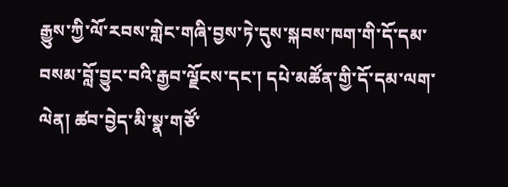རྒྱུས་ཀྱི་ལོ་རབས་གླེང་གཞི་བྱས་ཏེ་དུས་སྐབས་ཁག་གི་དོ་དམ་བསམ་བློ་བྱུང་བའི་རྒྱབ་ལྗོངས་དང་། དཔེ་མཚོན་གྱི་དོ་དམ་ལག་ལེན། ཚབ་བྱེད་མི་སྣ་གཙོ་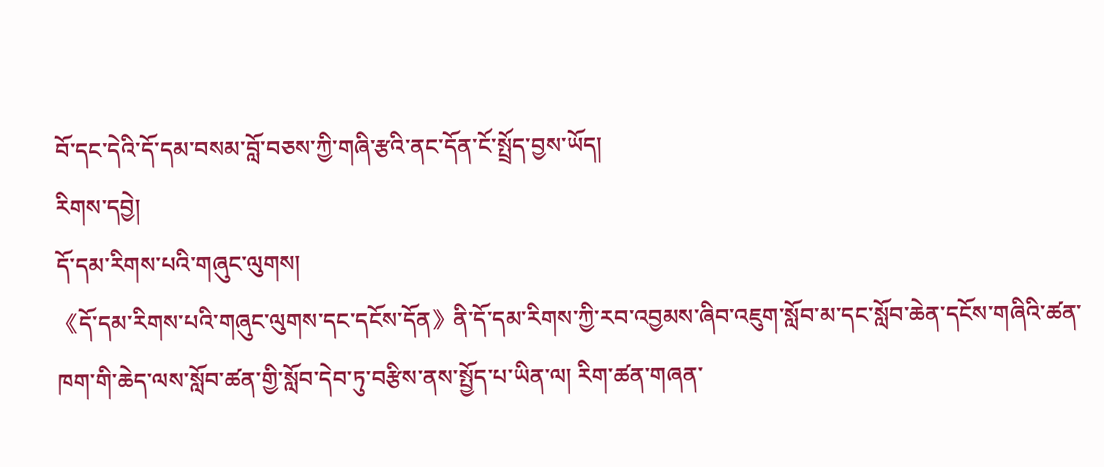བོ་དང་དེའི་དོ་དམ་བསམ་བློ་བཅས་ཀྱི་གཞི་རྩའི་ནང་དོན་ངོ་སྤྲོད་བྱས་ཡོད།
རིགས་དབྱེ།
དོ་དམ་རིགས་པའི་གཞུང་ལུགས།
《དོ་དམ་རིགས་པའི་གཞུང་ལུགས་དང་དངོས་དོན》ནི་དོ་དམ་རིགས་ཀྱི་རབ་འབྱམས་ཞིབ་འཇུག་སློབ་མ་དང་སློབ་ཆེན་དངོས་གཞིའི་ཚན་ཁག་གི་ཆེད་ལས་སློབ་ཚན་གྱི་སློབ་དེབ་ཏུ་བརྩིས་ནས་སྤྱོད་པ་ཡིན་ལ། རིག་ཚན་གཞན་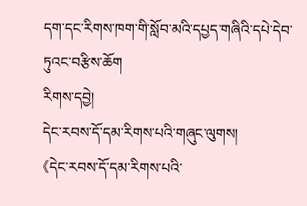དག་དང་རིགས་ཁག་གི་སློབ་མའི་དཔྱད་གཞིའི་དཔེ་དེབ་ཏུའང་བརྩིས་ཆོག
རིགས་དབྱེ།
དེང་རབས་དོ་དམ་རིགས་པའི་གཞུང་ལུགས།
《དེང་རབས་དོ་དམ་རིགས་པའི་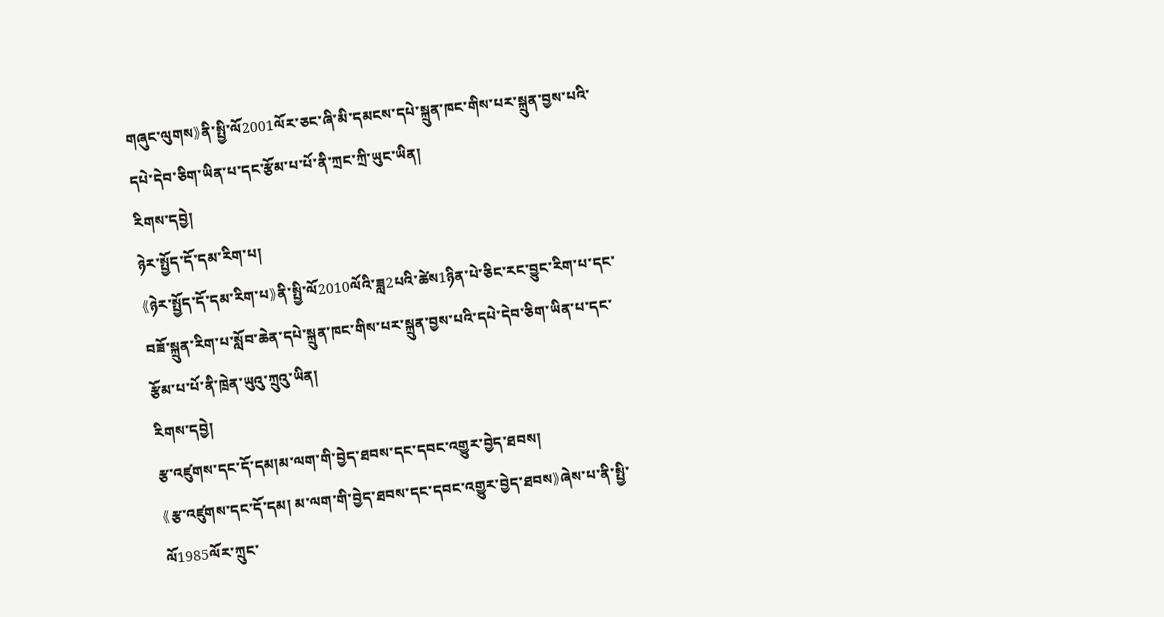གཞུང་ལུགས》ནི་སྤྱི་ལོ2001ལོར་ཅང་ཞི་མི་དམངས་དཔེ་སྐྲུན་ཁང་གིས་པར་སྐྲུན་བྱས་པའི་དཔེ་དེབ་ཅིག་ཡིན་པ་དང་རྩོམ་པ་པོ་ནི་ཀྲང་ཀྲི་ཡུང་ཡིན།
རིགས་དབྱེ།
ཉེར་སྤྱོད་དོ་དམ་རིག་པ།
《ཉེར་སྤྱོད་དོ་དམ་རིག་པ》ནི་སྤྱི་ལོ2010ལོའི་ཟླ2པའི་ཚེས1ཉིན་པེ་ཅིང་རང་བྱུང་རིག་པ་དང་བཟོ་སྐྲུན་རིག་པ་སློབ་ཆེན་དཔེ་སྐྲུན་ཁང་གིས་པར་སྐྲུན་བྱས་པའི་དཔེ་དེབ་ཅིག་ཡིན་པ་དང་རྩོམ་པ་པོ་ནི་ཁྲེན་ཡུའུ་ཀྲུའུ་ཡིན།
རིགས་དབྱེ།
རྩ་འཛུགས་དང་དོ་དམ།མ་ལག་གི་བྱེད་ཐབས་དང་དབང་འགྱུར་བྱེད་ཐབས།
《རྩ་འཛུགས་དང་དོ་དམ། མ་ལག་གི་བྱེད་ཐབས་དང་དབང་འགྱུར་བྱེད་ཐབས》ཞེས་པ་ནི་སྤྱི་ལོ1985ལོར་ཀྲུང་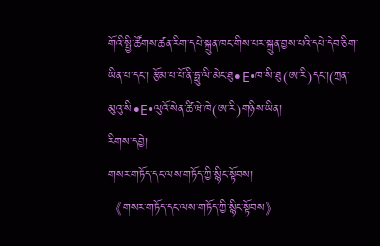གོའི་སྤྱི་ཚོགས་ཚན་རིག་དཔེ་སྐྲུན་ཁང་གིས་པར་སྐྲུན་བྱས་པའི་དཔེ་དེབ་ཅིག་ཡིན་པ་དང་། རྩོམ་པ་པོ་ནི་ཧྥུ་ལི་མེང་ཐུ•E•ཁ་སི་ཐུ(ཨ་རི)དང་།(ཀྲན་མུའུ་སི•E•ལུའོ་སེན་ཚི་ཝེ་ཁེ(ཨ་རི)གཉིས་ཡིན།
རིགས་དབྱེ།
གསར་གཏོད་དང་ལས་གཏོད་ཀྱི་སྙིང་སྟོབས།
《གསར་གཏོད་དང་ལས་གཏོད་ཀྱི་སྙིང་སྟོབས》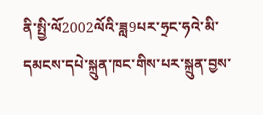ནི་སྤྱི་ལོ2002ལོའི་ཟླ9པར་ཧྲང་ཧའེ་མི་དམངས་དཔེ་སྐྲུན་ཁང་གིས་པར་སྐྲུན་བྱས་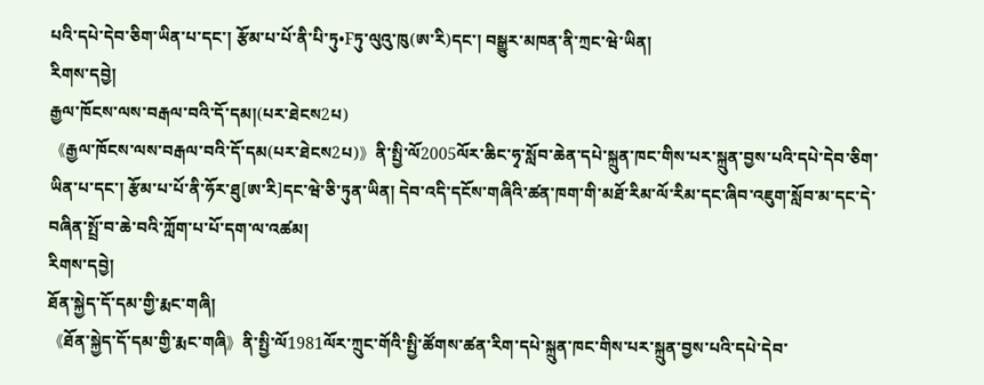པའི་དཔེ་དེབ་ཅིག་ཡིན་པ་དང་། རྩོམ་པ་པོ་ནི་པི་ཏུ•Fཏུ་ལུའུ་ཁུ(ཨ་རི)དང་། བསྒྱུར་མཁན་ནི་ཀྲང་ཝེ་ཡིན།
རིགས་དབྱེ།
རྒྱལ་ཁོངས་ལས་བརྒལ་བའི་དོ་དམ།(པར་ཐེངས2པ)
《རྒྱལ་ཁོངས་ལས་བརྒལ་བའི་དོ་དམ(པར་ཐེངས2པ)》ནི་སྤྱི་ལོ2005ལོར་ཆིང་ཧྭ་སློབ་ཆེན་དཔེ་སྐྲུན་ཁང་གིས་པར་སྐྲུན་བྱས་པའི་དཔེ་དེབ་ཅིག་ཡིན་པ་དང་། རྩོམ་པ་པོ་ནི་ཧོར་ཐུ[ཨ་རི]དང་ཝེ་ཅི་ཏུན་ཡིན། དེབ་འདི་དངོས་གཞིའི་ཚན་ཁག་གི་མཐོ་རིམ་ལོ་རིམ་དང་ཞིབ་འཇུག་སློབ་མ་དང་དེ་བཞིན་སྤྲོ་བ་ཆེ་བའི་ཀློག་པ་པོ་དག་ལ་འཚམ།
རིགས་དབྱེ།
ཐོན་སྐྱེད་དོ་དམ་གྱི་རྨང་གཞི།
《ཐོན་སྐྱེད་དོ་དམ་གྱི་རྨང་གཞི》ནི་སྤྱི་ལོ1981ལོར་ཀྲུང་གོའི་སྤྱི་ཚོགས་ཚན་རིག་དཔེ་སྐྲུན་ཁང་གིས་པར་སྐྲུན་བྱས་པའི་དཔེ་དེབ་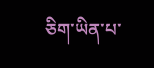ཅིག་ཡིན་པ་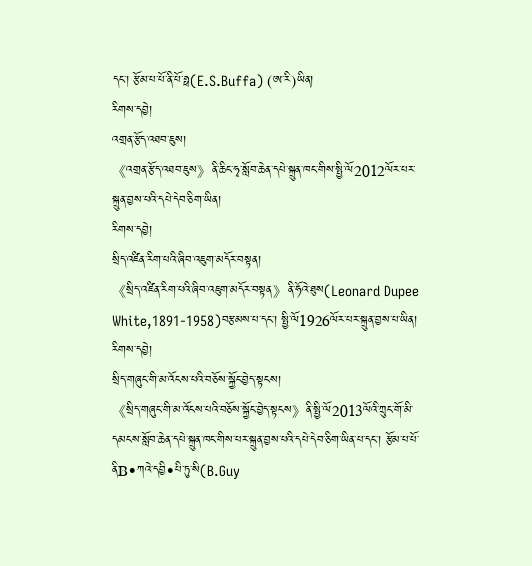དང་། རྩོམ་པ་པོ་ནི་པོ་ཧྥ(E.S.Buffa) (ཨ་རི)ཡིན།
རིགས་དབྱེ།
འགྲན་རྩོད་འཐབ་ཇུས།
《འགྲན་རྩོད་འཐབ་ཇུས》ནི་ཆིང་ཧྭ་སློབ་ཆེན་དཔེ་སྐྲུན་ཁང་གིས་སྤྱི་ལོ2012ལོར་པར་སྐྲུན་བྱས་པའི་དཔེ་དེབ་ཅིག་ཡིན།
རིགས་དབྱེ།
སྲིད་འཛིན་རིག་པའི་ཞིབ་འཇུག་མདོར་བསྟན།
《སྲིད་འཛིན་རིག་པའི་ཞིབ་འཇུག་མདོར་བསྟན》ནི་ཧོའེ་ཐུས(Leonard Dupee White,1891-1958)བརྩམས་པ་དང་། སྤྱི་ལོ1926ལོར་པར་སྐྲུན་བྱས་པ་ཡིན།
རིགས་དབྱེ།
སྲིད་གཞུང་གི་མ་འོངས་པའི་བཅོས་སྐྱོང་བྱེད་སྟངས།
《སྲིད་གཞུང་གི་མ་འོངས་པའི་བཅོས་སྐྱོང་བྱེད་སྟངས》ནི་སྤྱི་ལོ2013ལོའི་ཀྲུང་གོ་མི་དམངས་སློབ་ཆེན་དཔེ་སྐྲུན་ཁང་གིས་པར་སྐྲུན་བྱས་པའི་དཔེ་དེབ་ཅིག་ཡིན་པ་དང་། རྩོམ་པ་པོ་ནིB•ཀའེ་དབྱི•པི་ཏུ་སི(B.Guy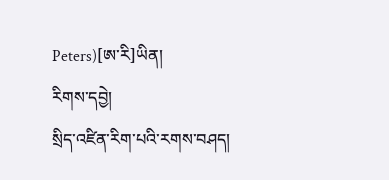Peters)[ཨ་རི]ཡིན།
རིགས་དབྱེ།
སྲིད་འཛིན་རིག་པའི་རགས་བཤད།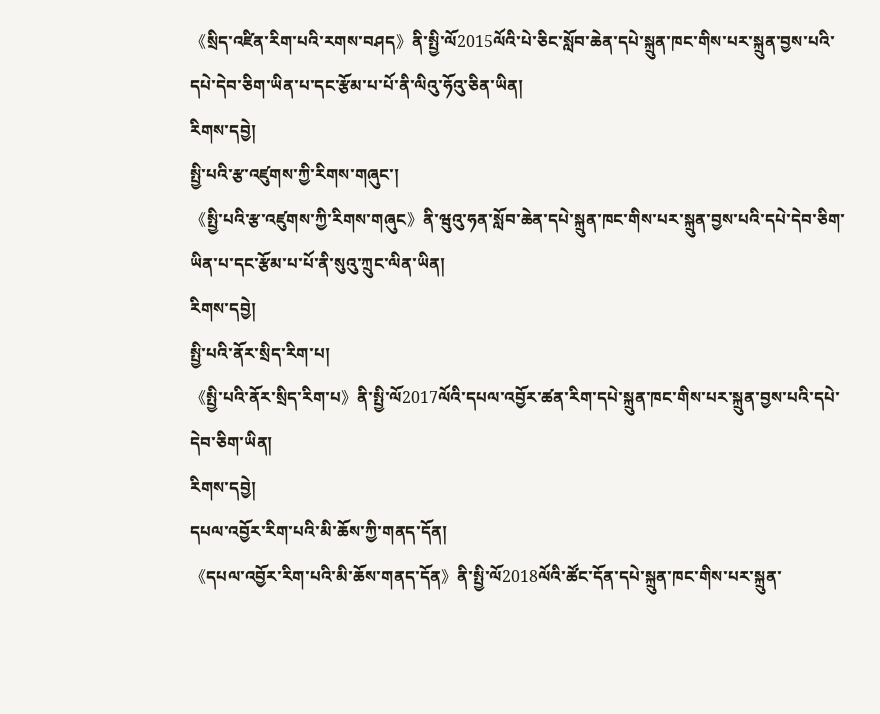《སྲིད་འཛིན་རིག་པའི་རགས་བཤད》ནི་སྤྱི་ལོ2015ལོའི་པེ་ཅིང་སློབ་ཆེན་དཔེ་སྐྲུན་ཁང་གིས་པར་སྐྲུན་བྱས་པའི་དཔེ་དེབ་ཅིག་ཡིན་པ་དང་རྩོམ་པ་པོ་ནི་ལིའུ་ཧོའུ་ཅིན་ཡིན།
རིགས་དབྱེ།
སྤྱི་པའི་རྩ་འཛུགས་ཀྱི་རིགས་གཞུང་།
《སྤྱི་པའི་རྩ་འཛུགས་ཀྱི་རིགས་གཞུང》ནི་ཝུའུ་ཧན་སློབ་ཆེན་དཔེ་སྐྲུན་ཁང་གིས་པར་སྐྲུན་བྱས་པའི་དཔེ་དེབ་ཅིག་ཡིན་པ་དང་རྩོམ་པ་པོ་ནི་སུའུ་ཀྲུང་ལིན་ཡིན།
རིགས་དབྱེ།
སྤྱི་པའི་ནོར་སྲིད་རིག་པ།
《སྤྱི་པའི་ནོར་སྲིད་རིག་པ》ནི་སྤྱི་ལོ2017ལོའི་དཔལ་འབྱོར་ཚན་རིག་དཔེ་སྐྲུན་ཁང་གིས་པར་སྐྲུན་བྱས་པའི་དཔེ་དེབ་ཅིག་ཡིན།
རིགས་དབྱེ།
དཔལ་འབྱོར་རིག་པའི་མི་ཆོས་ཀྱི་གནད་དོན།
《དཔལ་འབྱོར་རིག་པའི་མི་ཆོས་གནད་དོན》ནི་སྤྱི་ལོ2018ལོའི་ཚོང་དོན་དཔེ་སྐྲུན་ཁང་གིས་པར་སྐྲུན་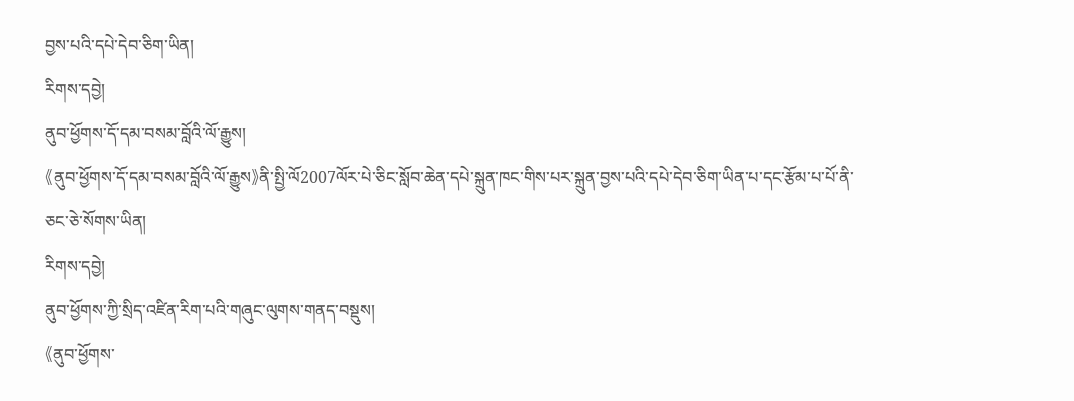བྱས་པའི་དཔེ་དེབ་ཅིག་ཡིན།
རིགས་དབྱེ།
ནུབ་ཕྱོགས་དོ་དམ་བསམ་བློའི་ལོ་རྒྱུས།
《ནུབ་ཕྱོགས་དོ་དམ་བསམ་བློའི་ལོ་རྒྱུས》ནི་སྤྱི་ལོ2007ལོར་པེ་ཅིང་སློབ་ཆེན་དཔེ་སྐྲུན་ཁང་གིས་པར་སྐྲུན་བྱས་པའི་དཔེ་དེབ་ཅིག་ཡིན་པ་དང་རྩོམ་པ་པོ་ནི་ཅང་ཅེ་སོགས་ཡིན།
རིགས་དབྱེ།
ནུབ་ཕྱོགས་ཀྱི་སྲིད་འཛིན་རིག་པའི་གཞུང་ལུགས་གནད་བསྡུས།
《ནུབ་ཕྱོགས་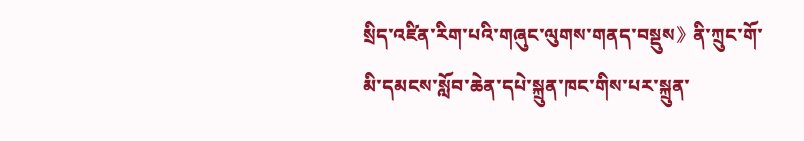སྲིད་འཛིན་རིག་པའི་གཞུང་ལུགས་གནད་བསྡུས》ནི་ཀྲུང་གོ་མི་དམངས་སློབ་ཆེན་དཔེ་སྐྲུན་ཁང་གིས་པར་སྐྲུན་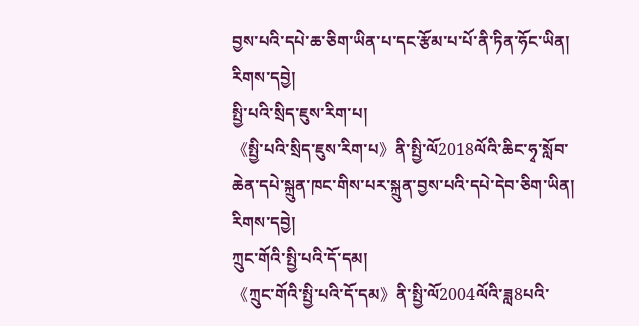བྱས་པའི་དཔེ་ཆ་ཅིག་ཡིན་པ་དང་རྩོམ་པ་པོ་ནི་ཏིན་ཧོང་ཡིན།
རིགས་དབྱེ།
སྤྱི་པའི་སྲིད་ཇུས་རིག་པ།
《སྤྱི་པའི་སྲིད་ཇུས་རིག་པ》ནི་སྤྱི་ལོ2018ལོའི་ཆིང་ཧྭ་སློབ་ཆེན་དཔེ་སྐྲུན་ཁང་གིས་པར་སྐྲུན་བྱས་པའི་དཔེ་དེབ་ཅིག་ཡིན།
རིགས་དབྱེ།
ཀྲུང་གོའི་སྤྱི་པའི་དོ་དམ།
《ཀྲུང་གོའི་སྤྱི་པའི་དོ་དམ》ནི་སྤྱི་ལོ2004ལོའི་ཟླ8པའི་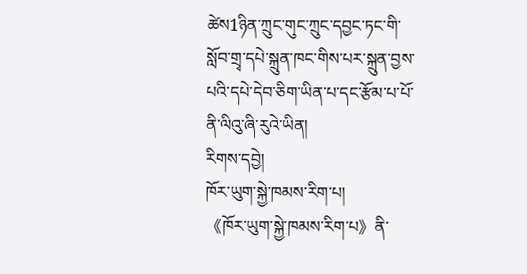ཚེས1ཉིན་ཀྲུང་གུང་ཀྲུང་དབྱང་ཏང་གི་སློབ་གྲྭ་དཔེ་སྐྲུན་ཁང་གིས་པར་སྐྲུན་བྱས་པའི་དཔེ་དེབ་ཅིག་ཡིན་པ་དང་རྩོམ་པ་པོ་ནི་ལིའུ་ཞི་རུའེ་ཡིན།
རིགས་དབྱེ།
ཁོར་ཡུག་སྐྱེ་ཁམས་རིག་པ།
《ཁོར་ཡུག་སྐྱེ་ཁམས་རིག་པ》ནི་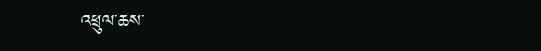འཕྲུལ་ཆས་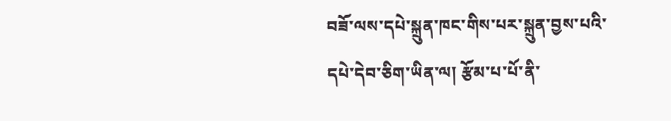བཟོ་ལས་དཔེ་སྐྲུན་ཁང་གིས་པར་སྐྲུན་བྱས་པའི་དཔེ་དེབ་ཅིག་ཡིན་ལ། རྩོམ་པ་པོ་ནི་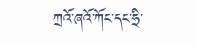ཀྲའོ་ཞའོ་ཀོང་དང་ཧྲི་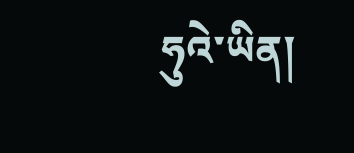ཧུའེ་ཡིན།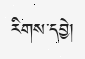རིགས་དབྱེ།